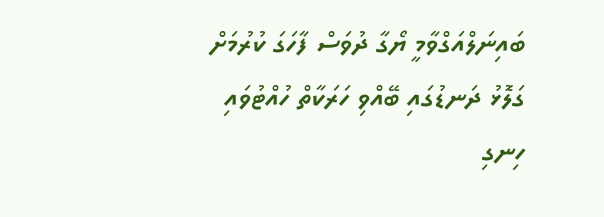ބައިނަލްއަގްވާމީ ޔޯގާ ދުވަސް ފާހަގަ ކުރުމަށް ގަލޮޅު ދަނޑުގައި ބޭއްވި ހަރަކާތް ހުއްޓުވައި ހިނގި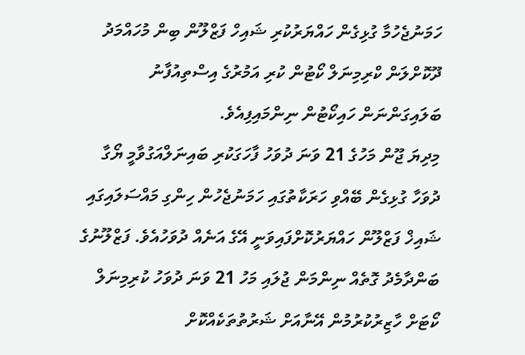ހަމަނުޖެހުމާ ގުޅިގެން ހައްޔަރުކުރި ޝައިހް ފަޒްލޫން ބިން މުހައްމަދު ދޫކޮށްލަން ކްރިމިނަލް ކޯޓުން ކުރި އަމުރުގެ އިސްތިއުފާނު ބަލައިގަންނަން ހައިކޯޓުން ނިންމައިފިއެވެ.
މިދިޔަ ޖޫން މަހުގެ 21 ވަނަ ދުވަހު ފާހަގަކުރި ބައިނަލްއަގުވާމީ ޔޯގާ ދުވަހާ ގުޅިގެން ބޭއްވި ހަރަކާތުގައި ހަމަނުޖެހުން ހިންގި މައްސަލައިގައި ޝައިޚް ފަޒްލޫން ހައްޔަރުކޮށްފައިވަނީ އޭގެ އަނެއް ދުވަހުއެވެ. ފަޒްލޫނުގެ ބަންދާމެދު ގޮތެއް ނިންމަން ޖުލައި މަހު 21 ވަނަ ދުވަހު ކުރިމިނަލް ކޯޓަށް ހާޒިރުކުރުމުން އޭނާއަށް ޝަރުތުތަކެއްކޮށް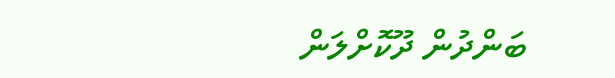ބަންދުން ދޫކޮށްލަން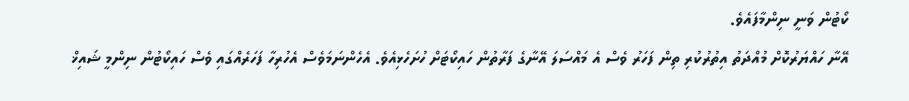ކޯޓުން ވަނީ ނިންމާފައެވެ.
އޭނާ ހައްޔަރުކޮށް މުއްދަތު އިތުރުކުރި ތިން ފަހަރު ވެސް އެ މައްސަލަ އޭނާގެ ފަރާތުން ހައިކޯޓަށް ހުށަހެޅިއެވެ. އެހެންނަމަވެސް އެހުރިހާ ފަހަރެއްގައި ވެސް ހައިކޯޓުން ނިންމީ ޝައިޚް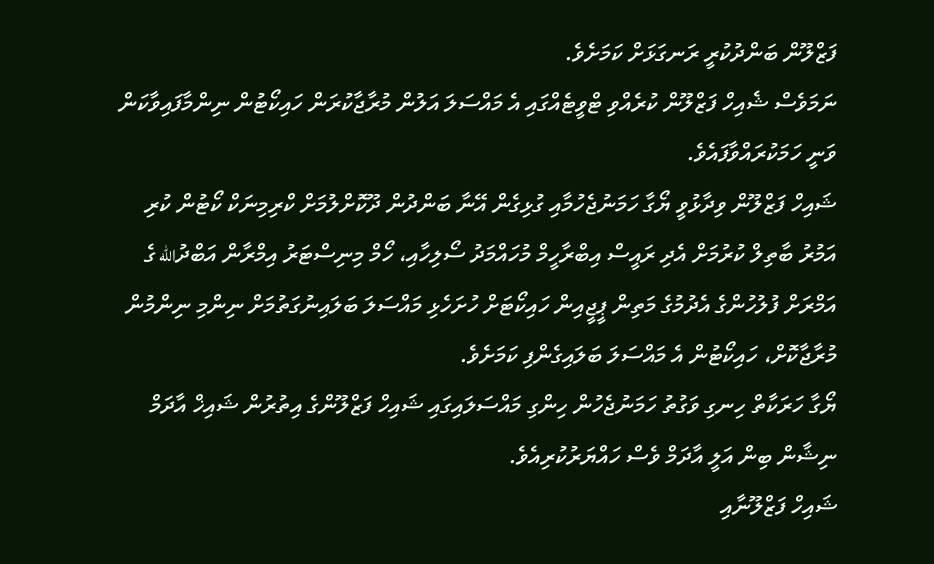ފަޒްލޫން ބަންދުކުރީ ރަނގަޅަށް ކަމަށެވެ.
ނަމަވެސް ޝެއިހް ފަޒްލޫން ކުރެއްވި ޓްވީޓެއްގައި އެ މައްސަލަ އަލުން މުރާޖާކުރަން ހައިކޯޓުން ނިންމާފައިވާކަން ވަނީ ހަމަކުރައްވާފައެވެ.
ޝައިހް ފަޒްލޫން ވިދާޅުވީ ޔޯގާ ހަމަނުޖެހުމާއި ގުޅިގެން އޭނާ ބަންދުން ދޫކޮށްލުމަށް ކްރިމިނަކް ކޯޓުން ކުރި އަމުރު ބާތިލް ކުރުމަށް އެދި ރައީސް އިބްރާހީމް މުހައްމަދު ސޯލިހާއި، ހޯމް މިނިސްޓަރު އިމްރާން އަބްދުالله ގެ އަމްރަށް ފުލުހުންގެ އެދުމުގެ މަތިން ޕީޖީއިން ހައިކޯޓަށް ހުށަހެޅި މައްސަލަ ބަލައިނުގަތުމަށް ނިންމި ނިންމުން މުރާޖާކޮށް، ހައިކޯޓުން އެ މައްސަލަ ބަލައިގެންފި ކަމަށެވެ.
ޔޯގާ ހަރަކާތް ހިނގި ވަގުތު ހަމަނުޖެހުން ހިންގި މައްސަލައިގައި ޝައިހް ފަޒްލޫންގެ އިތުރުން ޝައިޚް އާދަމް ނިޝާން ބިން އަލީ އާދަމް ވެސް ހައްޔަރުކުރިއެވެ.
ޝައިހް ފަޒްލޫނާއި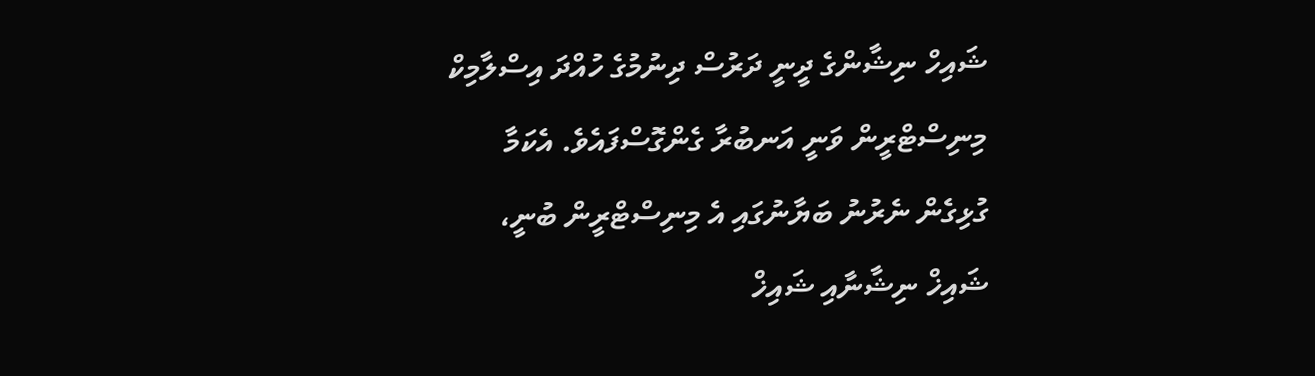ޝައިހް ނިޝާންގެ ދީނީ ދަރުސް ދިނުމުގެ ހުއްދަ އިސްލާމިކް މިނިސްޓްރީން ވަނީ އަނބުރާ ގެންގޮސްފައެވެ. އެކަމާ ގުޅިގެން ނެރުނު ބަޔާނުގައި އެ މިނިސްޓްރީން ބުނީ، ޝައިޚް ނިޝާނާއި ޝައިޚް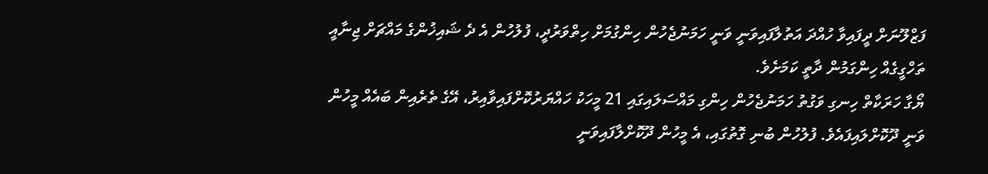ފަޒްލޫނަށް ދީފައިވާ ހުއްދަ އަތުލާފައިވަނީ ވަނީ ހަމަނުޖެހުން ހިންގުމަށް ހިތްވަރުދީ، ފުލުހުން އެ ދެ ޝައިޚުންގެ މައްޗަށް ޖިނާއީ ތަހްގީގެއް ހިންގަމުން ދާތީ ކަމަށެވެ.
ޔޯގާ ހަރަކާތް ހިނގި ވަގުތު ހަމަނުޖެހުން ހިންގި މައްސަލައިގައި 21 މީހަކު ހައްޔަރުކޮށްފައިވާއިރު، އޭގެ ތެރެއިން ބައެއް މީހުން ވަނީ ދޫކޮށްލައިފައެވެ. ފުލުހުން ބުނި ގޮތުގައި، އެ މީހުން ދޫކޮށްލާފައިވަނީ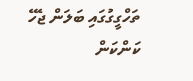ތަހްގީގުގައި ބަލަން ޖެހޭ ކަންކަން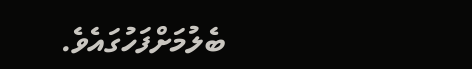ބެލުމަށްފަހުގައެވެ.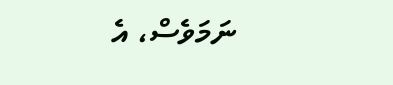ނަމަވެސް، އެ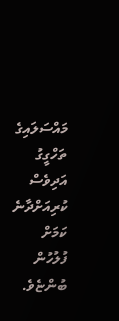މައްސަލައިގެ ތަހްގީގު އަދިވެސް ކުރިއަށްދާނެ ކަމަށް ފުލުހުން ބުންޏެވެ.